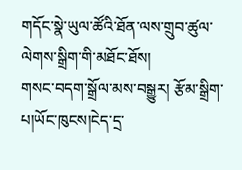གདོང་སྣེ་ཡུལ་ཚོའི་ཐོན་ལས་གྲུབ་ཚུལ་ལེགས་སྒྲིག་གི་མཐོང་ཐོས།
གསང་བདག་སྒྲོལ་མས་བསྒྱུར། རྩོམ་སྒྲིག་པ།ཡོང་ཁུངས།ངེད་དྲ་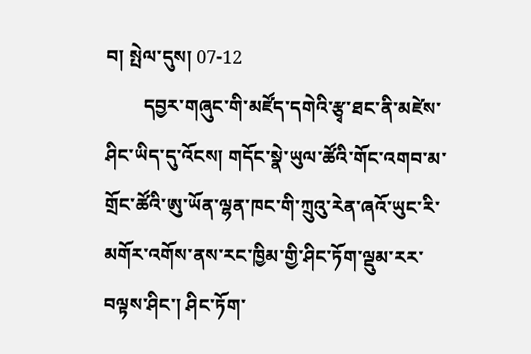བ། སྤེལ་དུས། 07-12
        དབྱར་གཞུང་གི་མཛོད་དགེའི་རྩྭ་ཐང་ནི་མཛེས་ཤིང་ཡིད་དུ་འོངས། གདོང་སྣེ་ཡུལ་ཚོའི་གོང་འགབ་མ་གྲོང་ཚོའི་ཨུ་ཡོན་ལྷན་ཁང་གི་ཀྲུའུ་རེན་ཞའོ་ཡུང་རི་མགོར་འགོས་ནས་རང་ཁྱིམ་གྱི་ཤིང་ཏོག་ལྡུམ་རར་བལྟས་ཤིང་། ཤིང་ཏོག་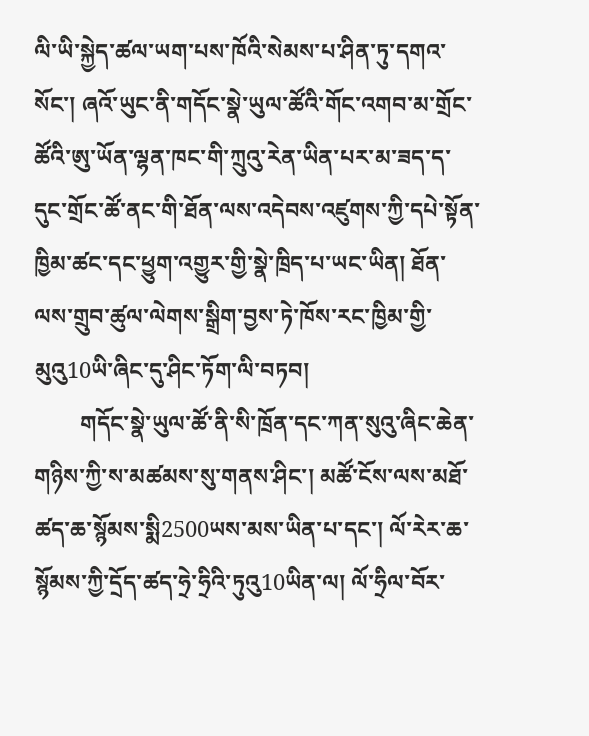ལི་ཡི་སྐྱེད་ཚལ་ཡག་པས་ཁོའི་སེམས་པ་ཤིན་ཏུ་དགའ་སོང་། ཞའོ་ཡུང་ནི་གདོང་སྣེ་ཡུལ་ཚོའི་གོང་འགབ་མ་གྲོང་ཚོའི་ཨུ་ཡོན་ལྷན་ཁང་གི་ཀྲུའུ་རེན་ཡིན་པར་མ་ཟད་ད་དུང་གྲོང་ཚོ་ནང་གི་ཐོན་ལས་འདེབས་འཛུགས་ཀྱི་དཔེ་སྟོན་ཁྱིམ་ཚང་དང་ཕྱུག་འགྱུར་གྱི་སྣེ་ཁྲིད་པ་ཡང་ཡིན། ཐོན་ལས་གྲུབ་ཚུལ་ལེགས་སྒྲིག་བྱས་ཏེ་ཁོས་རང་ཁྱིམ་གྱི་མུའུ10ཡི་ཞིང་དུ་ཤིང་ཏོག་ལི་བཏབ།
        གདོང་སྣེ་ཡུལ་ཚོ་ནི་སི་ཁྲོན་དང་ཀན་སུའུ་ཞིང་ཆེན་གཉིས་ཀྱི་ས་མཚམས་སུ་གནས་ཤིང་། མཚོ་ངོས་ལས་མཐོ་ཚད་ཆ་སྙོམས་སྨི2500ཡས་མས་ཡིན་པ་དང་། ལོ་རེར་ཆ་སྙོམས་ཀྱི་དྲོད་ཚད་ཧྲེ་ཧྲིའི་ཏུའུ10ཡིན་ལ། ལོ་ཧྲིལ་བོར་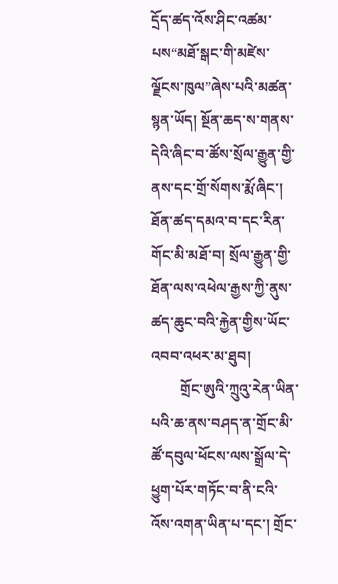དྲོད་ཚད་འོས་ཤིང་འཚམ་པས“མཐོ་སྒང་གི་མཛེས་ལྗོངས་ཁུལ”ཞེས་པའི་མཚན་སྙན་ཡོད། སྔོན་ཆད་ས་གནས་དེའི་ཞིང་བ་ཚོས་སྲོལ་རྒྱུན་གྱི་ནས་དང་གྲོ་སོགས་རྨོ་ཞིང་། ཐོན་ཚད་དམའ་བ་དང་རིན་གོང་མི་མཐོ་བ། སྲོལ་རྒྱུན་གྱི་ཐོན་ལས་འཕེལ་རྒྱས་ཀྱི་ནུས་ཚད་ཆུང་བའི་རྐྱེན་གྱིས་ཡོང་འབབ་འཕར་མ་ཐུབ།
        གྲོང་ཨུའི་ཀྲུའུ་རེན་ཡིན་པའི་ཆ་ནས་བཤད་ན་གྲོང་མི་ཚོ་དབུལ་ཕོངས་ལས་སྒྲོལ་དེ་ཕྱུག་པོར་གཏོང་བ་ནི་ངའི་འོས་འགན་ཡིན་པ་དང་། གྲོང་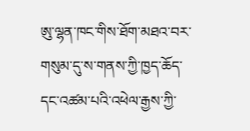ཨུ་ལྷན་ཁང་གིས་ཐོག་མཐའ་བར་གསུམ་དུ་ས་གནས་ཀྱི་ཁྱད་ཆོད་དང་འཚམ་པའི་འཕེལ་རྒྱས་ཀྱི་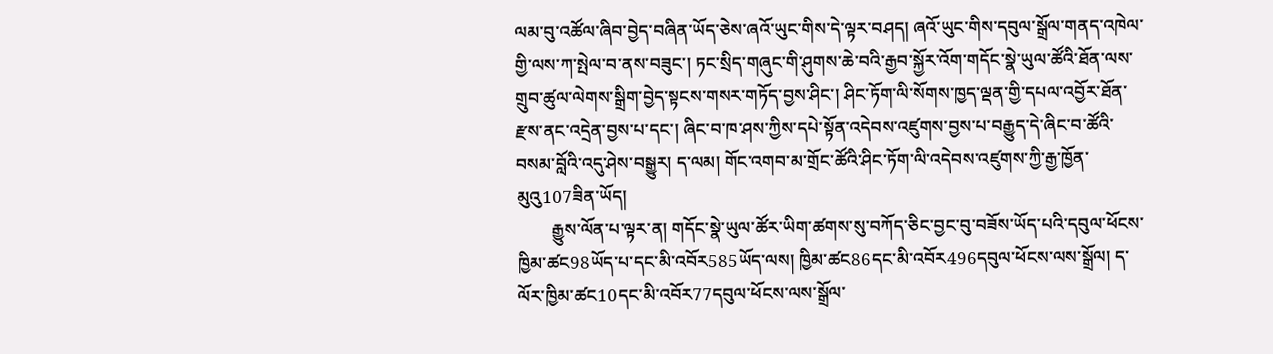ལམ་བུ་འཚོལ་ཞིབ་བྱེད་བཞིན་ཡོད་ཅེས་ཞའོ་ཡུང་གིས་དེ་ལྟར་བཤད། ཞའོ་ཡུང་གིས་དབུལ་སྒྲོལ་གནད་འཁེལ་གྱི་ལས་ཀ་སྤེལ་བ་ནས་བཟུང་། ཏང་སྲིད་གཞུང་གི་ཤུགས་ཆེ་བའི་རྒྱབ་སྐྱོར་འོག་གདོང་སྣེ་ཡུལ་ཚོའི་ཐོན་ལས་གྲུབ་ཚུལ་ལེགས་སྒྲིག་བྱེད་སྟངས་གསར་གཏོད་བྱས་ཤིང་། ཤིང་ཏོག་ལི་སོགས་ཁྱད་ལྡན་གྱི་དཔལ་འབྱོར་ཐོན་རྫས་ནང་འདྲེན་བྱས་པ་དང་། ཞིང་བ་ཁ་ཤས་ཀྱིས་དཔེ་སྟོན་འདེབས་འཛུགས་བྱས་པ་བརྒྱུད་དེ་ཞིང་བ་ཚོའི་བསམ་བློའི་འདུ་ཤེས་བསྒྱུར། ད་ལམ། གོང་འགབ་མ་གྲོང་ཚོའི་ཤིང་ཏོག་ལི་འདེབས་འཛུགས་ཀྱི་རྒྱ་ཁྱོན་མུའུ107ཟིན་ཡོད།
        རྒྱུས་ལོན་པ་ལྟར་ན། གདོང་སྣེ་ཡུལ་ཚོར་ཡིག་ཚགས་སུ་བཀོད་ཅིང་བྱང་བུ་བཟོས་ཡོད་པའི་དབུལ་ཕོངས་ཁྱིམ་ཚང98ཡོད་པ་དང་མི་འབོར585ཡོད་ལས། ཁྱིམ་ཚང86དང་མི་འབོར496དབུལ་ཕོངས་ལས་སྒྲོལ། ད་ལོར་ཁྱིམ་ཚང10དང་མི་འབོར77དབུལ་ཕོངས་ལས་སྒྲོལ་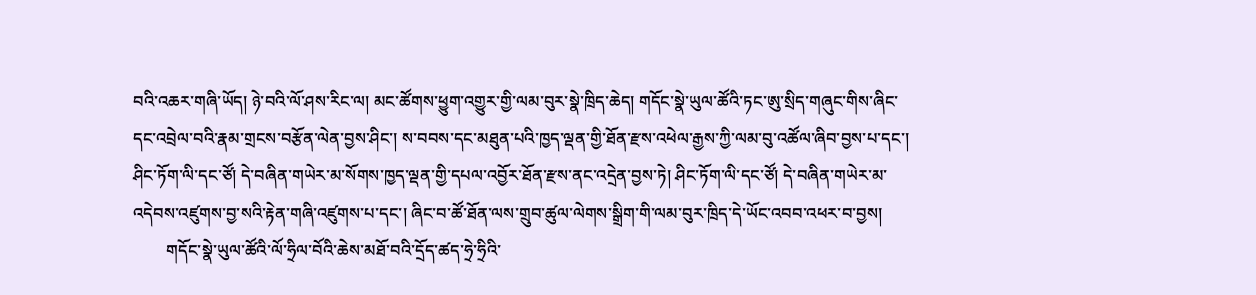བའི་འཆར་གཞི་ཡོད། ཉེ་བའི་ལོ་ཤས་རིང་ལ། མང་ཚོགས་ཕྱུག་འགྱུར་གྱི་ལམ་བུར་སྣེ་ཁྲིད་ཆེད། གདོང་སྣེ་ཡུལ་ཚོའི་ཏང་ཨུ་སྲིད་གཞུང་གིས་ཞིང་དང་འབྲེལ་བའི་རྣམ་གྲངས་བརྩོན་ལེན་བྱས་ཤིང་། ས་བབས་དང་མཐུན་པའི་ཁྱད་ལྡན་གྱི་ཐོན་རྫས་འཕེལ་རྒྱས་ཀྱི་ལམ་བུ་འཚོལ་ཞིབ་བྱས་པ་དང་། ཤིང་ཏོག་ལི་དང་ཙོ། དེ་བཞིན་གཡེར་མ་སོགས་ཁྱད་ལྡན་གྱི་དཔལ་འབྱོར་ཐོན་རྫས་ནང་འདྲེན་བྱས་ཏེ། ཤིང་ཏོག་ལི་དང་ཙོ། དེ་བཞིན་གཡེར་མ་འདེབས་འཛུགས་བྱ་སའི་རྟེན་གཞི་འཛུགས་པ་དང་། ཞིང་བ་ཚོ་ཐོན་ལས་གྲུབ་ཚུལ་ལེགས་སྒྲིག་གི་ལམ་བུར་ཁྲིད་དེ་ཡོང་འབབ་འཕར་བ་བྱས།
        གདོང་སྣེ་ཡུལ་ཚོའི་ལོ་ཧྲིལ་བོའི་ཆེས་མཐོ་བའི་དྲོད་ཚད་ཧྲེ་ཧྲིའི་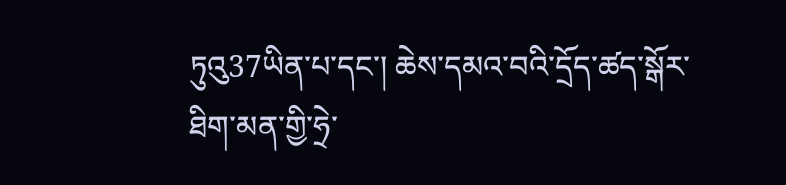ཏུའུ37ཡིན་པ་དང་། ཆེས་དམའ་བའི་དྲོད་ཚད་སྒོར་ཐིག་མན་གྱི་ཧྲེ་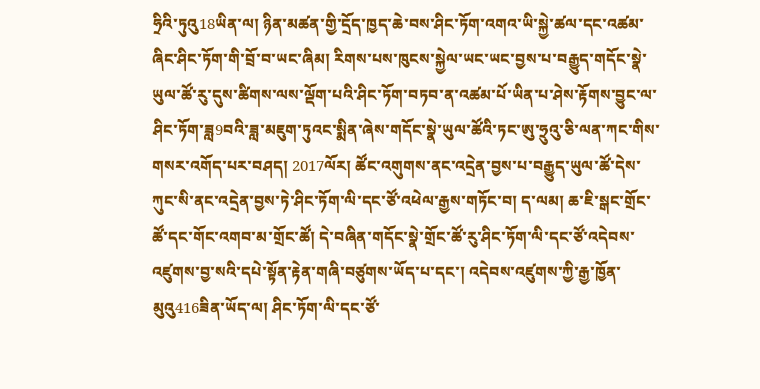ཧྲིའི་ཏུའུ18ཡིན་ལ། ཉིན་མཚན་གྱི་དྲོད་ཁྱད་ཆེ་བས་ཤིང་ཏོག་འགའ་ཡི་སྐྱེ་ཚལ་དང་འཚམ་ཞིང་ཤིང་ཏོག་གི་བྲོ་བ་ཡང་ཞིམ། རིགས་པས་ཁུངས་སྐྱེལ་ཡང་ཡང་བྱས་པ་བརྒྱུད་གདོང་སྣེ་ཡུལ་ཚོ་རུ་དུས་ཚིགས་ལས་ལྡོག་པའི་ཤིང་ཏོག་བཏབ་ན་འཚམ་པོ་ཡིན་པ་ཤེས་རྟོགས་བྱུང་ལ་ཤིང་ཏོག་ཟླ9བའི་ཟླ་མཇུག་ཏུའང་སྨིན་ཞེས་གདོང་སྣེ་ཡུལ་ཚོའི་ཏང་ཨུ་ཧྲུའུ་ཅི་ལན་ཀང་གིས་གསར་འགོད་པར་བཤད། 2017ལོར། ཚོང་འགུགས་ནང་འདྲེན་བྱས་པ་བརྒྱུད་ཡུལ་ཚོ་དེས་ཀུང་སི་ནང་འདྲེན་བྱས་ཏེ་ཤིང་ཏོག་ལི་དང་ཙོ་འཕེལ་རྒྱས་གཏོང་བ། ད་ལམ། ཆ་ཇི་སྒང་གྲོང་ཚོ་དང་གོང་འགབ་མ་གྲོང་ཚོ། དེ་བཞིན་གདོང་སྣེ་གྲོང་ཚོ་རུ་ཤིང་ཏོག་ལི་དང་ཙོ་འདེབས་འཛུགས་བྱ་སའི་དཔེ་སྟོན་རྟེན་གཞི་བཙུགས་ཡོད་པ་དང་། འདེབས་འཛུགས་ཀྱི་རྒྱ་ཁྱོན་མུའུ416ཟིན་ཡོད་ལ། ཤིང་ཏོག་ལི་དང་ཙོ་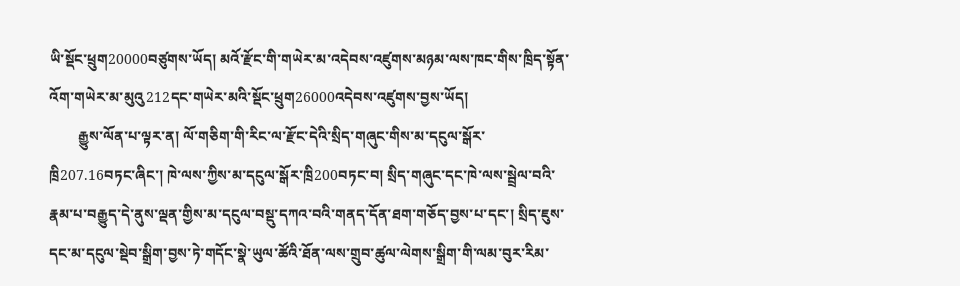ཡི་སྡོང་ཕྲུག20000བཙུགས་ཡོད། མའོ་རྫོང་གི་གཡེར་མ་འདེབས་འཛུགས་མཉམ་ལས་ཁང་གིས་ཁྲིད་སྟོན་འོག་གཡེར་མ་མུའུ212དང་གཡེར་མའི་སྡོང་ཕྲུག26000འདེབས་འཛུགས་བྱས་ཡོད།
        རྒྱུས་ལོན་པ་ལྟར་ན། ལོ་གཅིག་གི་རིང་ལ་རྫོང་དེའི་སྲིད་གཞུང་གིས་མ་དངུལ་སྒོར་ཁྲི207.16བཏང་ཞིང་། ཁེ་ལས་ཀྱིས་མ་དངུལ་སྒོར་ཁྲི200བཏང་བ། སྲིད་གཞུང་དང་ཁེ་ལས་སྦྲེལ་བའི་རྣམ་པ་བརྒྱུད་དེ་ནུས་ལྡན་གྱིས་མ་དངུལ་བསྡུ་དཀའ་བའི་གནད་དོན་ཐག་གཅོད་བྱས་པ་དང་། སྲིད་ཇུས་དང་མ་དངུལ་སྡེབ་སྒྲིག་བྱས་ཏེ་གདོང་སྣེ་ཡུལ་ཚོའི་ཐོན་ལས་གྲུབ་ཚུལ་ལེགས་སྒྲིག་གི་ལམ་བུར་རིམ་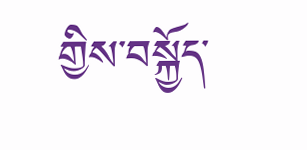གྱིས་བསྐྱོད་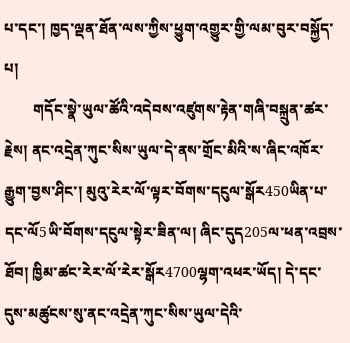པ་དང་། ཁྱད་ལྡན་ཐོན་ལས་ཀྱིས་ཕྱུག་འགྱུར་གྱི་ལམ་བུར་བསྐྱོད་པ།
        གདོང་སྣེ་ཡུལ་ཚོའི་འདེབས་འཛུགས་རྟེན་གཞི་བསྐྲུན་ཚར་རྗེས། ནང་འདྲེན་ཀུང་སིས་ཡུལ་དེ་ནས་གྲོང་མིའི་ས་ཞིང་འཁོར་རྒྱུག་བྱས་ཤིང་། མུའུ་རེར་ལོ་ལྟར་བོགས་དངུལ་སྒོར450ཡིན་པ་དང་ལོ5ཡི་བོགས་དངུལ་སྟེར་ཟིན་ལ། ཞིང་དུད205ལ་ཕན་འབྲས་ཐོབ། ཁྱིམ་ཚང་རེར་ལོ་རེར་སྒོར4700ལྷག་འཕར་ཡོད། དེ་དང་དུས་མཚུངས་སུ་ནང་འདྲེན་ཀུང་སིས་ཡུལ་དེའི་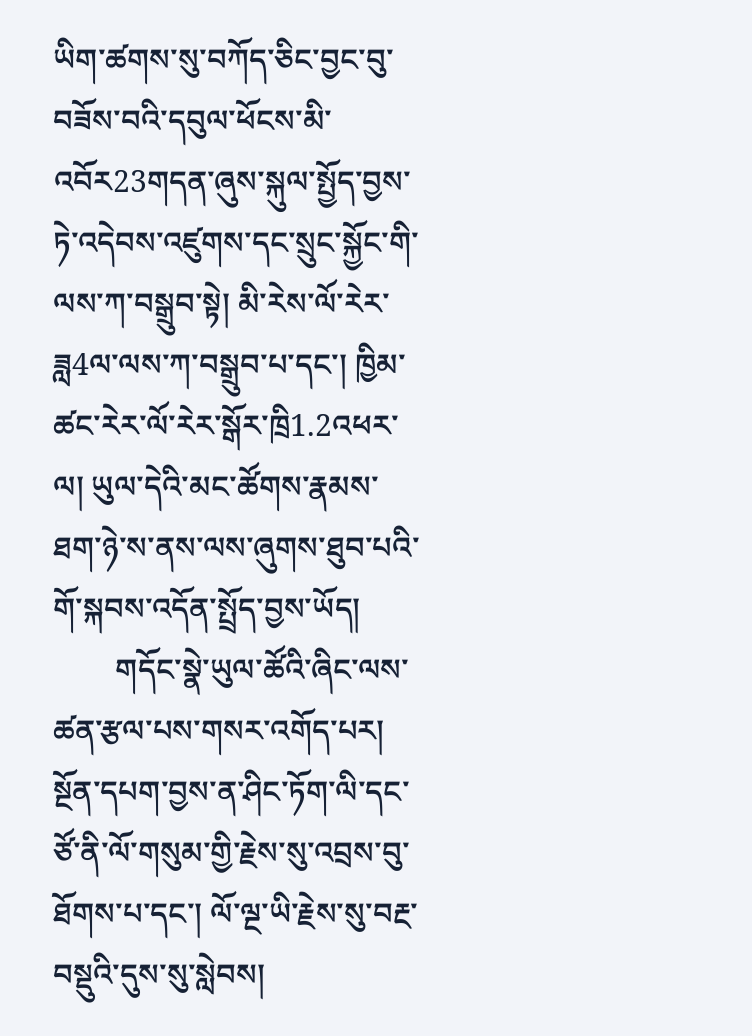ཡིག་ཚགས་སུ་བཀོད་ཅིང་བྱང་བུ་བཟོས་བའི་དབུལ་ཕོངས་མི་འབོར23གདན་ཞུས་སྐུལ་སྤྱོད་བྱས་ཏེ་འདེབས་འཛུགས་དང་སྲུང་སྐྱོང་གི་ལས་ཀ་བསྒྲུབ་སྟེ། མི་རེས་ལོ་རེར་ཟླ4ལ་ལས་ཀ་བསྒྲུབ་པ་དང་། ཁྱིམ་ཚང་རེར་ལོ་རེར་སྒོར་ཁྲི1.2འཕར་ལ། ཡུལ་དེའི་མང་ཚོགས་རྣམས་ཐག་ཉེ་ས་ནས་ལས་ཞུགས་ཐུབ་པའི་གོ་སྐབས་འདོན་སྤྲོད་བྱས་ཡོད།
        གདོང་སྣེ་ཡུལ་ཚོའི་ཞིང་ལས་ཚན་རྩལ་པས་གསར་འགོད་པར། སྔོན་དཔག་བྱས་ན་ཤིང་ཏོག་ལི་དང་ཙོ་ནི་ལོ་གསུམ་གྱི་རྗེས་སུ་འབྲས་བུ་ཐོགས་པ་དང་། ལོ་ལྔ་ཡི་རྗེས་སུ་བརྔ་བསྡུའི་དུས་སུ་སླེབས།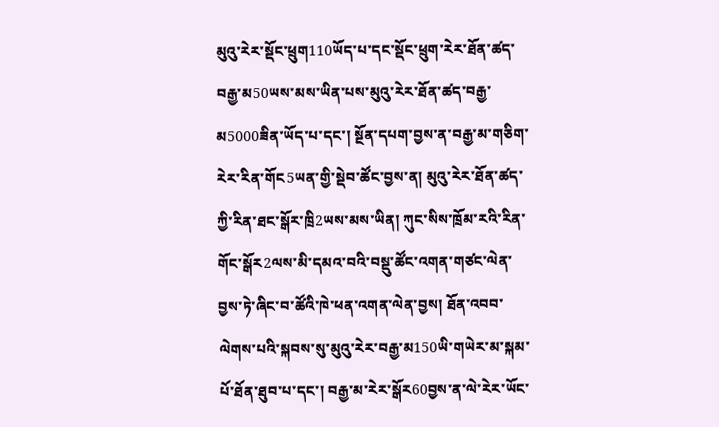མུའུ་རེར་སྡོང་ཕྲུག110ཡོད་པ་དང་སྡོང་ཕྲུག་རེར་ཐོན་ཚད་བརྒྱ་མ50ཡས་མས་ཡིན་པས་མུའུ་རེར་ཐོན་ཚད་བརྒྱ་མ5000ཟིན་ཡོད་པ་དང་། སྔོན་དཔག་བྱས་ན་བརྒྱ་མ་གཅིག་རེར་རིན་གོང5ཡན་གྱི་སྡེབ་ཚོང་བྱས་ན། མུའུ་རེར་ཐོན་ཚད་ཀྱི་རིན་ཐང་སྒོར་ཁྲི2ཡས་མས་ཡིན། ཀུང་སིས་ཁྲོམ་རའི་རིན་གོང་སྒོར2ལས་མི་དམའ་བའི་བསྡུ་ཚོང་འགན་གཙང་ལེན་བྱས་ཏེ་ཞིང་བ་ཚོའི་ཁེ་ཕན་འགན་ལེན་བྱས། ཐོན་འབབ་ལེགས་པའི་སྐབས་སུ་མུའུ་རེར་བརྒྱ་མ150ཡི་གཡེར་མ་སྐམ་པོ་ཐོན་ཐུབ་པ་དང་། བརྒྱ་མ་རེར་སྒོར60བྱས་ན་ལེ་རེར་ཡོང་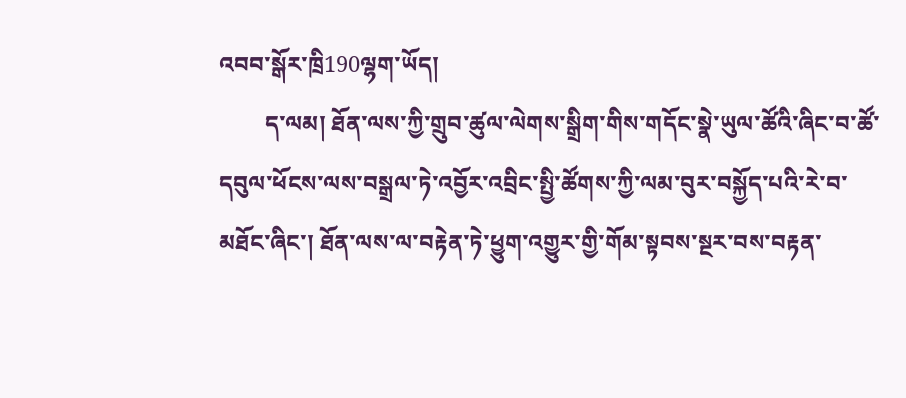འབབ་སྒོར་ཁྲི190ལྷག་ཡོད།
        ད་ལམ། ཐོན་ལས་ཀྱི་གྲུབ་ཚུལ་ལེགས་སྒྲིག་གིས་གདོང་སྣེ་ཡུལ་ཚོའི་ཞིང་བ་ཚོ་དབུལ་ཕོངས་ལས་བསྒྲལ་ཏེ་འབྱོར་འབྲིང་སྤྱི་ཚོགས་ཀྱི་ལམ་བུར་བསྐྱོད་པའི་རེ་བ་མཐོང་ཞིང་། ཐོན་ལས་ལ་བརྟེན་ཏེ་ཕྱུག་འགྱུར་གྱི་གོམ་སྟབས་སྔར་བས་བརྟན་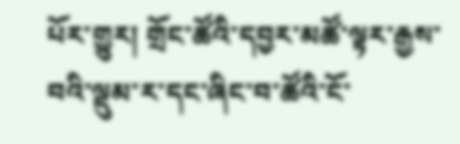པོར་གྱུར། གྲོང་ཚོའི་དབྱར་མཚོ་ལྟར་རྒྱས་བའི་ལྡུམ་ར་དང་ཞིང་བ་ཚོའི་ངོ་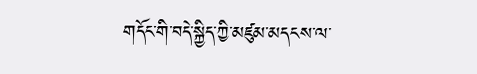གདོང་གི་བདེ་སྐྱིད་ཀྱི་མཛུམ་མདངས་ལ་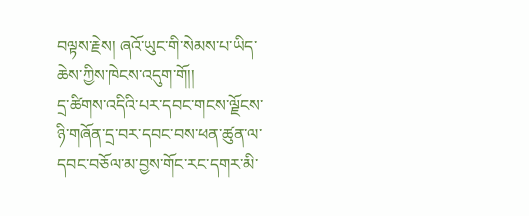བལྟས་རྗེས། ཞའོ་ཡུང་གི་སེམས་པ་ཡིད་ཆེས་ཀྱིས་ཁེངས་འདུག་གོ།།
དྲ་ཚིགས་འདིའི་པར་དབང་གངས་ལྗོངས་ཉི་གཞོན་དྲ་བར་དབང་བས་ཕན་ཚུན་ལ་དབང་བཅོལ་མ་བྱས་གོང་རང་དགར་མི་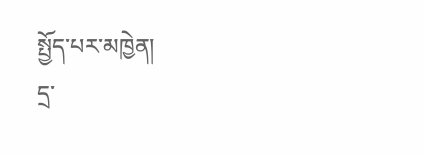སྤྱོད་པར་མཁྱེན།
དྲ་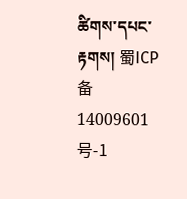ཚིགས་དཔང་རྟགས། 蜀ICP备14009601号-1